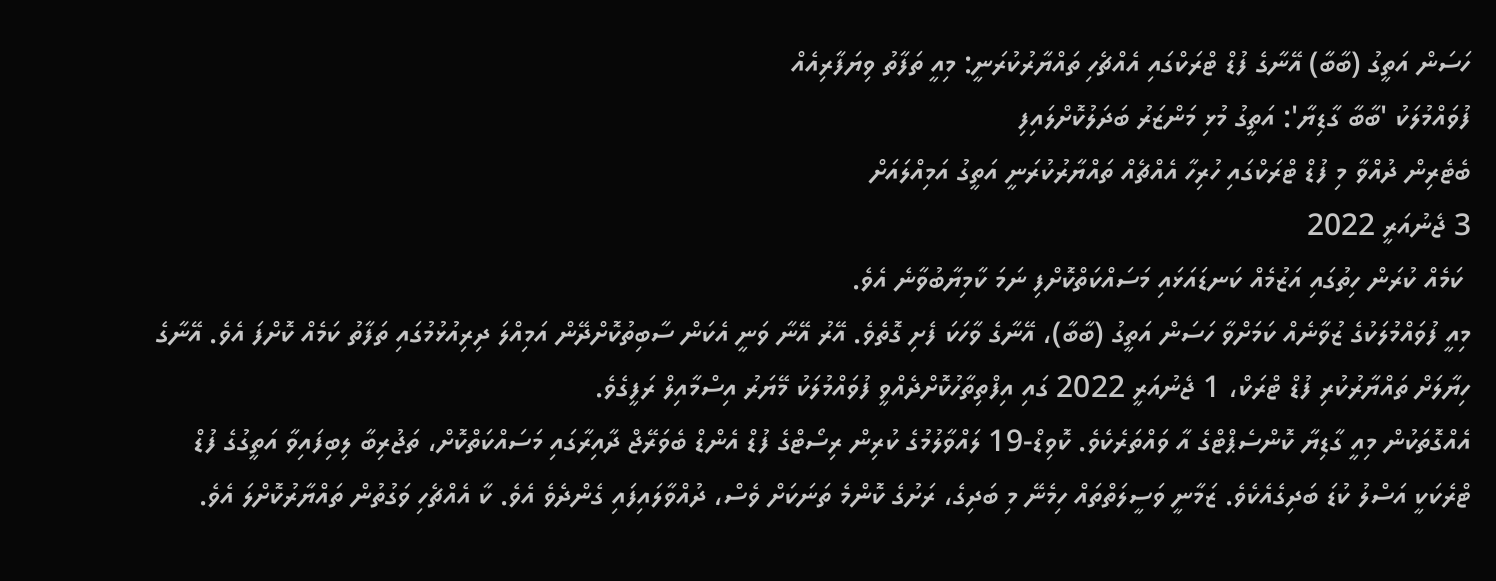ހަސަން އަތީގު (ބާބާ) އޭނާގެ ފުޑް ޓްރަކްގައި އެއްޗެހި ތައްޔާރުކުރަނީ: މިއީ ތަފާތު ވިޔަފާރިއެއް
ފުވައްމުލަކު 'ބާބާ ގާޑިޔާ': އަތީގު މުޅި މަންޒަރު ބަދަލުކޮށްލައިފި
ބެޓެރިން ދުއްވާ މި ފުޑް ޓްރަކްގައި ހުރިހާ އެއްޗެއް ތައްޔާރުކުރަނީ އަތީގު އަމިއްލައަށް
3 ޖެނުއަރީ 2022
 ކަމެއް ކުރަން ހިތުގައި އަޒުމެއް ކަނޑައަޅައި މަސައްކަތްކޮށްފި ނަމަ ކާމިޔާބުވާނެ އެވެ.
މިއީ ފުވައްމުލަކުގެ ޒުވާނެއް ކަމަށްވާ ހަސަން އަތީގު (ބާބާ)، އޭނާގެ ވާހަކަ ފެށި ގޮތެވެ. އޭރު އޭނާ ވަނީ އެކަން ސާބިތުކޮށްދޭން އަމިއްލަ ދިރިއުޅުމުގައި ތަފާތު ކަމެއް ކޮށްފަ އެވެ. އޭނާގެ ހިޔާލަށް ތައްޔާރުކުރި ފުޑް ޓްރަކް، 1 ޖެނުއަރީ 2022 ގައި އިފްތިތާހުކޮށްދެއްވީ ފުވައްމުލަކު މޭޔަރު އިސްމާއިލް ރަފީގެވެ.
އެއްގޮތަކުން މިއީ ގާޑިޔާ ކޮންސެޕްޓްގެ އާ ވައްތަރެކެވެ. ކޮވިޑް-19 ލައްވާލުމުގެ ކުރިން ރިސޯޓްގެ ފުޑް އެންޑް ބެވަރޭޖް ދާއިރާގައި މަސައްކަތްކޮށް، ތަޖުރިބާ ލިބިފައިވާ އަތީގުގެ ފުޑް ޓްރެކަކީ އަސްލު ކުޑަ ބަދިގެއެކެވެ. ޒަމާނީ ވަސީލަތްތައް ހިމެނޭ މި ބަދިގެ، ރަށުގެ ކޮންމެ ތަނަކަށް ވެސް، ދުއްވާލައިފައި ގެންދެވެ އެވެ. ކާ އެއްޗެހި ވަގުތުން ތައްޔާރުކޮށްލަ އެވެ.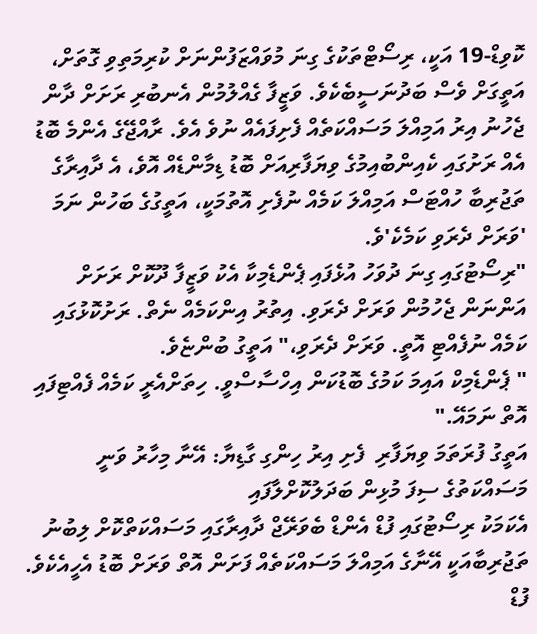ކޮވިޑް-19 އަކީ، ރިސޯޓްތަކުގެ ގިނަ މުވައްޒަފުންނަށް ކުރިމަތިވި ގޮތަށް، އަތީގަށް ވެސް ބަދުނަސީބެކެވެ. ވަޒީފާ ގެއްލުމުން އެނބުރި ރަށަށް ދާން ޖެހުނު އިރު އަމިއްލަ މަސައްކަތެއް ފެށިފައެއް ނުވެ އެވެ. ރާއްޖޭގެ އެންމެ ބޮޑު އެއް ރަށުގައި ކެއިންބުއިމުގެ ވިޔަފާރިއަށް ބޮޑު ޑިމާންޑެއް އޮވެ، އެ ދާއިރާގެ ތަޖުރިބާ ހުއްޓަސް އަމިއްލަ ކަމެއް ނުފެށި އޮތުމަކީ، އަތީގުގެ ބަހުން ނަމަ 'ވަރަށް ދެރަވި ކަމެކެ'ވެ.
"ރިސޯޓުގައި ގިނަ ދުވަހު އުޅެފައި ޕެންޑެމިކާ އެކު ވަޒީފާ ދޫކޮށް ރަށަށް އަންނަން ޖެހުމުން ވަރަށް ދެރަވި. އިތުރު އިންކަމެއް ނެތް. ރަށުކޮޅުގައި ކަމެއް ނުފެއްޓި އޮތީ. ވަރަށް ދެރަވި،" އަތީގު ބުންޏެވެ.
" ޕެންޑެމިކް އައިމަ ކަމުގެ ބޮޑުކަން އިހްސާސްވީ. ހިތަށްއެރީ ކަމެއް ފެއްޓިފައި އޮތް ނަމައޭ."
އަތީގު ފުރަތަމަ ވިޔަފާރި  ފެށި އިރު ހިންގި ގާޑިޔާ: އޭނާ މިހާރު ވަނީ މަސައްކަތުގެ ސިފަ މުޅިން ބަދަލުކޮށްލާފައި
އެކަމަކު ރިސޯޓުގައި ފުޑް އެންޑް ބެވަރޭޖް ދާއިރާގައި މަސައްކަތްކޮށް ލިބުނު ތަޖުރިބާއަކީ އޭނާގެ އަމިއްލަ މަސައްކަތެއް ފަށަން އޮތް ވަރަށް ބޮޑު އެހީއެކެވެ. ފުޑް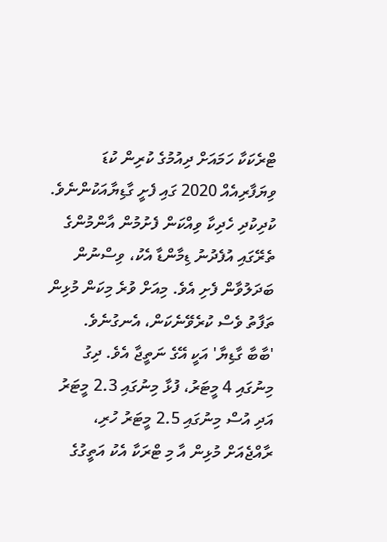ޓްރެކަކާ ހަމައަށް ދިއުމުގެ ކުރިން ކުޑަ ވިޔަފާރިއެއް 2020 ގައި ފެށީ ގާޑިޔާއަކުންނެވެ. ކުދިކުދި ހެދިކާ ވިއްކަން ފެށުމުން އާންމުންގެ ތެރޭގައި އުފެދުނު ޑިމާންޑާ އެކު، ވިސްނުން ބަދަލުވާން ފެށި އެވެ. މިއަށް ވުރެ މިކަން މުޅިން ތަފާތު ވެސް ކުރެވޭނެކަން، އެނގުނެވެ.
'ބާބާ ގާޑިޔާ' އަކީ އޭގެ ނަތީޖާ އެވެ. ދިގު މިނުގައި 4 މީޓަރު، ފުޅާ މިނުގައި 2.3 މީޓަރު އަދި އުސް މިނުގައި 2.5 މީޓަރު ހުރި، ރާއްޖެއަށް މުޅިން އާ މި ޓްރަކާ އެކު އަތީގުގެ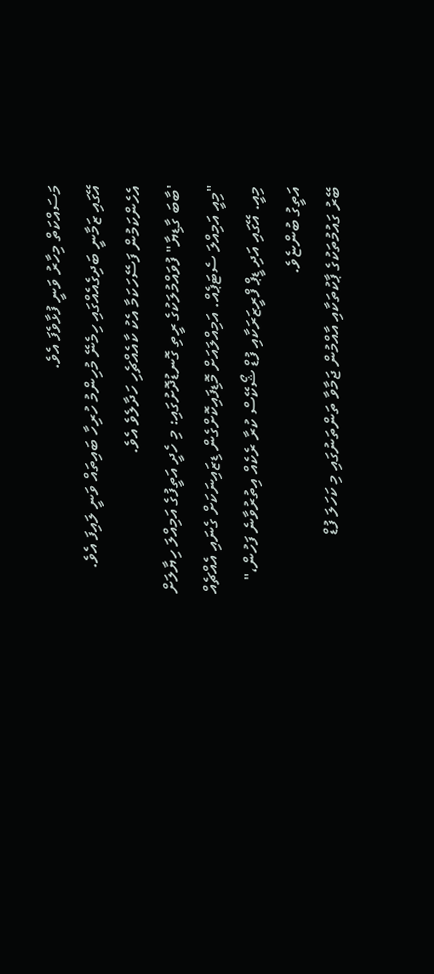މަސައްކަތް މިހާރު ވަނީ ފުޅާވެފަ އެވެ.
އޭގައި ޒަމާނީ ބަދިގެއެއްގައި ހިމެނޭ މުހިންމު ހުރިހާ ބައިތައް ވަނީ ލައިފަ އެވެ. އެހެންކަމުން ފަސޭހަކަމާ އެކު ކާއެއްޗެހި ހަދާލެވެ އެވެ.
'ބާބަ ގާޑިޔާ" ފުވައްމުލަކުގެ ރީތި ގޮނޑުދޮށުގައި: މި ހެދީ އަތީފުގެ އަމިއްލަ ހިޔާލަށް
"މިއީ އަމިއްލަ ސެޓަޕެއް. އަމިއްލައަށް މޮޑިފައިކޮށްގެން ޑިޒައިނަކަށް ގެނައި އެއްޗެއް މިއީ. އޭގައި އަދި ޑީޕް ފްރީޒަރަކާއި ފުޑް ޝޯކޭސް ކުރާ ރެކެއް އިތުރުވާނެ ފަހުން،" އަތީގު ބުންޏެވެ.
ބޭރު ގައުމުތަކުގެ ޕާކުތަކާއި އާއްމުން ޖަމާވާ ތަންތަނުގައި މި ކަހަލަ ފުޑް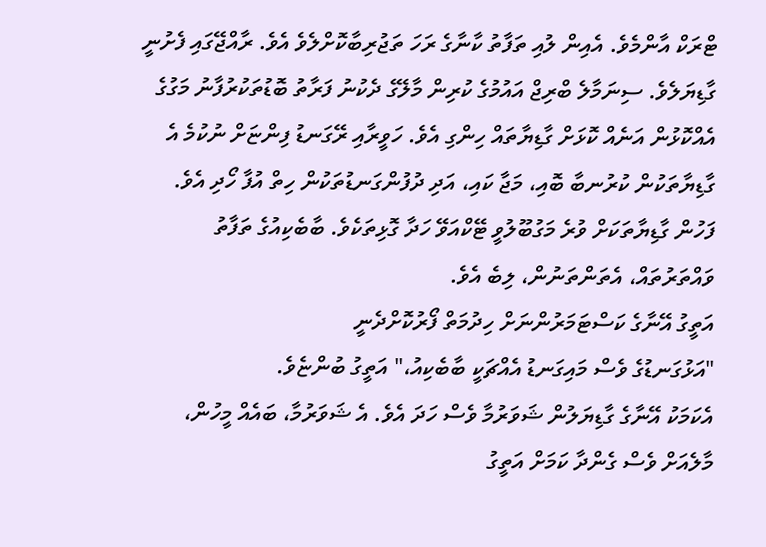ޓްރަކް އާންމެވެ. އެއިން ލުއި ތަފާތު ކާނާގެ ރަހަ ތަޖުރިބާކޮށްލެވެ އެވެ. ރާއްޖޭގައި ފެށުނީ ގާޑިޔަލެވެ. ސިނަމާލެ ބްރިޖް އައުމުގެ ކުރިން މާލޭގެ ދެކުނު ފަރާތު ބޮޑުތަކުރުފާނު މަގުގެ އެއްކޮޅުން އަނެއް ކޮޅަށް ގާޑިޔާތައް ހިންގި އެވެ. ހަވީރާއި ރޭގަނޑު ފިންޏަށް ނުކުމެ އެ ގާޑިޔާތަކުން ކުރުނބާ ބޮއި، މަޖާ ކައި، އަދި ދުފުންގަނޑުތަކުން ހިތް އުފާ ހޯދި އެވެ. ފަހުން ގާޑިޔާތަކަށް ވުރެ މަގުބޫލުވީ ޓޭކްއަވޭ ހަދާ ގޮޅިތަކެވެ. ބާބެކިއުގެ ތަފާތު ވައްތަރުތައް، އެތަންތަނުން، ލިބެ އެވެ.
އަތީގު އޭނާގެ ކަސްޓަމަރުންނަށް ހިދުމަތް ފޯރުކޮށްދެނީ
"އަޅުގަނޑުގެ ވެސް މައިގަނޑު އެއްޗަކީ ބާބެކިއު،" އަތީގު ބުންޏެވެ.
އެކަމަކު އޭނާގެ ގާޑިޔަލުން ޝަވަރުމާ ވެސް ހަދަ އެވެ. އެ ޝަވަރުމާ، ބައެއް މީހުން، މާލެއަށް ވެސް ގެންދާ ކަމަށް އަތީގު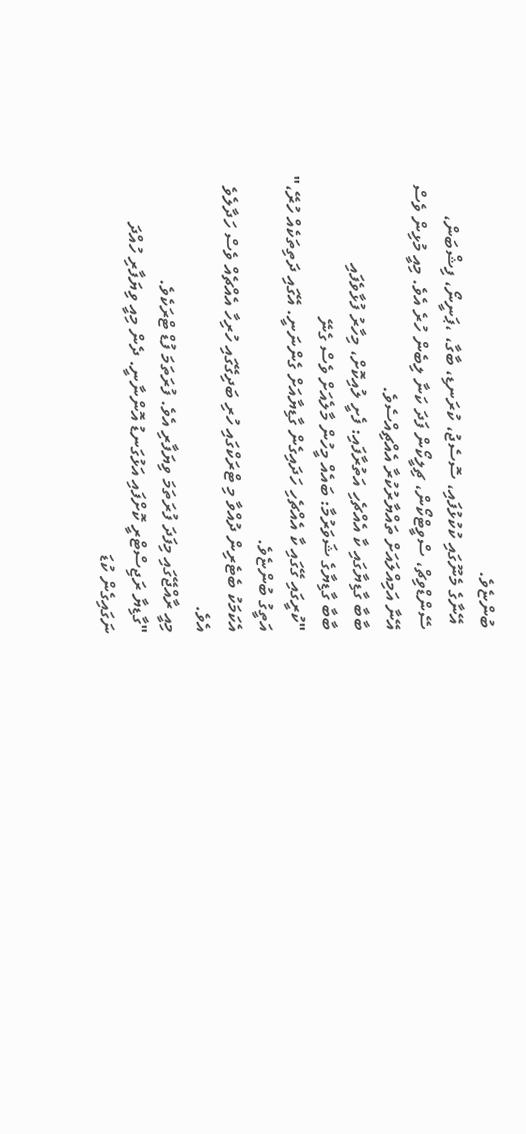ބުންޏެވެ.
 އޭނާގެ މެނޫގައި ކުކުޅުފައި، ސޮސެޖު، ކުރަނޑި، ބާގާ، ،ޕަނީނޯ، ފިޝްބަން، ސޭންޑްވިޗް، ސްވީޓްކޯން، ޗިލީކޯން ފަދަ ކަނާ ލިބެން ހުރެ އެވެ. މިއީ މުޅިން ވެސް އޭނާ އަމިއްލައަށް ތައްޔާރުކުރާ އެއްޗިއްސެވެ.
ބާބާ ގާޑިޔާގައި ކާ އެއްޗެހި އަތުރާފައި: ފެށީ ލުއިކޮށް، މިހާރު ފުޅާވެފައި
ބާބާ ގާޑިޔާގެ ޝަވަރުމާ: ބައެއް މީހުން މާލެއަށް ވެސް ގެނޭ
"ކުރީގައި ގޭގައި ކާ އެއްޗެހި ހަދައިގެން ގާޑިޔާއަށް ގެންނަނީ. އޭގައި ދަތިތަކެއް ހުރޭ،" އަތީގު ބުންޏެވެ.
އެކަމަކު ބެޓެރިން ދުއްވާ މި ޓްރަކްގައި ހުރި ބަދިގޭގައި ހުރިހާ އެއްޗެއް ވެސް ހަދާލެވެ އެވެ.
މިއީ ރާއްޖޭގައި މިފަދަ ފުރަތަމަ ވިޔަފާރި އެވެ. ފުރަތަމަ ފުޑް ޓްރަކެވެ.
"ގާޑިޔާ ރަޖިސްޓްރީ ކޮށްފައި އަޅުގަނޑު އޮންނާނީ. ދެން މިއީ ވިޔަފާރި ހުއްދަ ނަގައިގެން ކުޑަ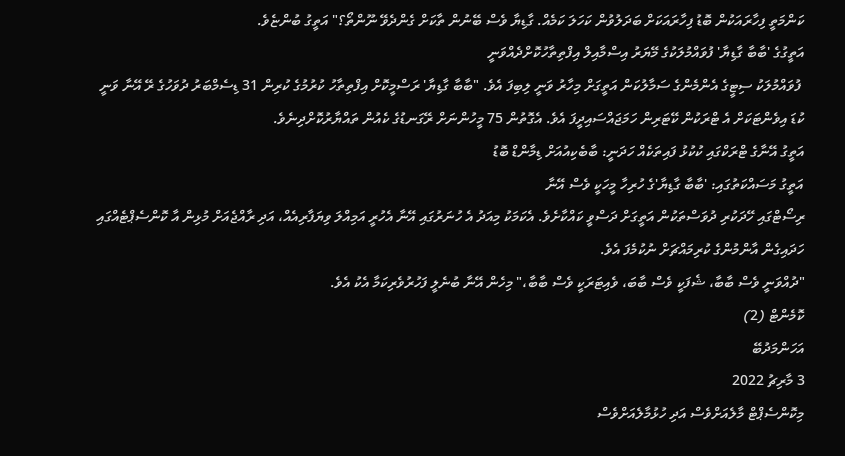ކަންމަތީ ފިހާރައަކުން ބޮޑު ފިހާރައަކަށް ބަދަލުވުން ކަހަލަ ކަމެއް. ގާޑިޔާ ވެސް ބޭނުން ތާކަށް ގެންދެވޭ ނޫންތޯ؟" އަތީގު ބުންޏެވެ.
އަތީގުގެ 'ބާބާ ގާޑިޔާ' ފުވައްމުލަކުގެ މޭޔަރު އިސްމާއިލް އިފްތިތާހުކޮށްދެއްވަނީ
 ފުވައްމުލަކު ސިޓީގެ އެންމެންގެ ސަމާލުކަން އަތީގަށް މިހާރު ވަނީ ލިބިފަ އެވެ. "ބާބާ ގާޑިޔާ' ރަސްމީކޮށް އިފްތިތާހު ކުރުމުގެ ކުރިން 31 ޑިސެމްބަރު ދުވަހުގެ ރޭ އޭނާ ވަނީ ކުޑަ އިވެންޓަކަށް އެ ޓްރަކުން ކޭޓަރިން ހަމަޖައްސައިދީފަ އެވެ. އެގޮތުން 75 މީހުންނަށް ރޭގަނޑުގެ ކެއުން ތައްޔާރުކޮށްދިނެވެ.
އަތީގު އޭނާގެ ޓްރަކްގައި ކުކުޅު ފައިތަކެއް ހަދަނީ: ބާބެކިއުއަށް ޑިމާންޑް ބޮޑު
އަތީގު މަސައްކަތުގައި: 'ބާބާ ގާޑިޔާ'ގެ ހުރިހާ މީހަކީ ވެސް އޭނާ
ރިސޯޓްގައި ހޭދަކުރި ދުވަސްތަކުން އަތީގަށް ދަސްވީ ކައްކާށެވެ. އެކަމަކު މިއަދު އެ ހުނަރުގައި އޭނާ އެހުރީ އަމިއްލަ ވިޔަފާރިއެއް، އަދި ރާއްޖެއަށް މުޅިން އާ ކޮންސެޕްޓެއްގައި ހަދައިގެން އާންމުންގެ ކުރިމައްޗަށް ނުކުމެފަ އެވެ.
"ދުއްވަނީ ވެސް ބާބާ، ޝެފަކީ ވެސް ބާބަ، ވެއިޓަރަކީ ވެސް ބާބާ،" މިހެން އޭނާ ބުނެލީ ފަހުރުވެރިކަމާ އެކު އެވެ.
ކޮމެންޓް (2)
އަހަންމަދުބޭ
3 މާރިޗު 2022
މިކޮންސެޕްޓް މާލެއަށްވެސް އަދި ހުޅުމާލެއަށްވެސް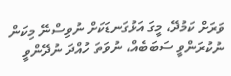ވަރަށް ކަމުދޭ، މީގަ އަޅުގަނޑަކަށް ނުވިސްނޭ މިކަން ނުކުރަންވީ ސަބަބެއް، ނުވަތަ ހުއްދަ ނުދޭންވީ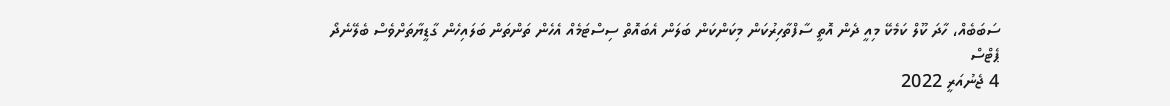ސަބަބެއް، ހާދަ ކޫލް ކަމެކޭ މިއީ ދެން އޮތީ ސާފްތާހިރުކަން މިކަންކަން ބަލަން އެބައޮތް ސިސްޓަމެއް އެހެން ތަންތަން ބަލައިހެން ގާޑީޔާތަށްވެސް ބެލޭނެދޯ
ޕެޓްސް
4 ޖެނުއަރީ 2022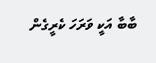ބާބާ އަކީ ވަރަހަ ކެރީގެން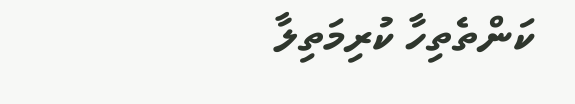ކަންތެތިހާ ކުރިމަތިލާ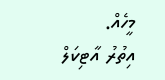މީހެއް.
އިތުރު އާޓިކަލް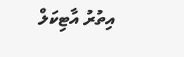އިތުރު އާޓިކަލް